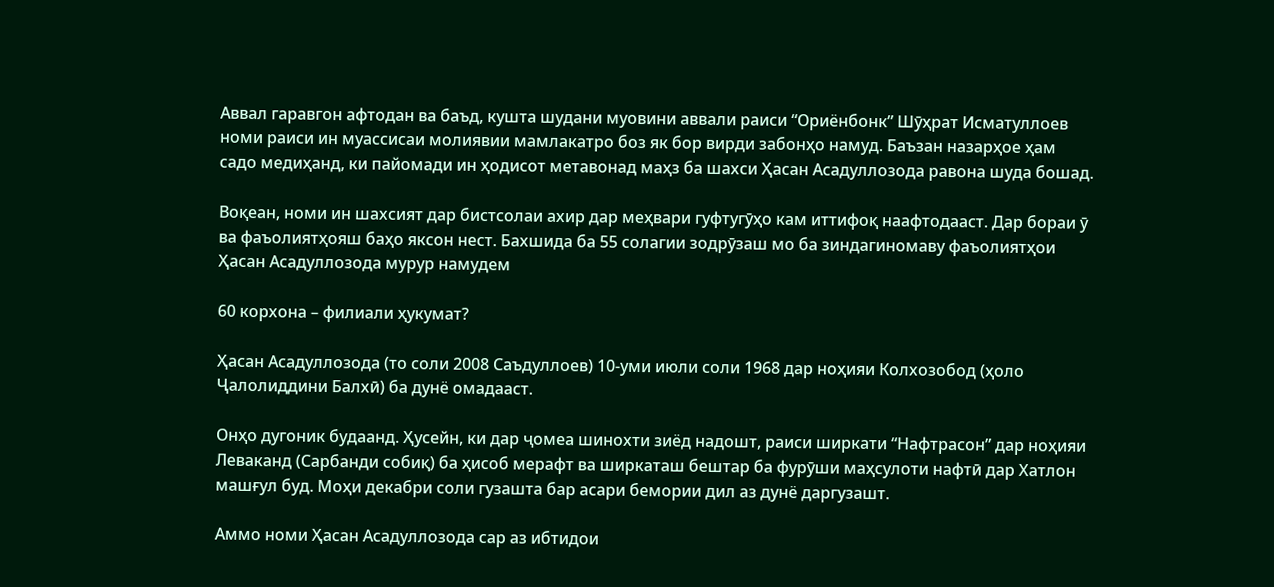Аввал гаравгон афтодан ва баъд, кушта шудани муовини аввали раиси “Ориёнбонк” Шӯҳрат Исматуллоев номи раиси ин муассисаи молиявии мамлакатро боз як бор вирди забонҳо намуд. Баъзан назарҳое ҳам садо медиҳанд, ки пайомади ин ҳодисот метавонад маҳз ба шахси Ҳасан Асадуллозода равона шуда бошад.

Воқеан, номи ин шахсият дар бистсолаи ахир дар меҳвари гуфтугӯҳо кам иттифоқ наафтодааст. Дар бораи ӯ ва фаъолиятҳояш баҳо яксон нест. Бахшида ба 55 солагии зодрӯзаш мо ба зиндагиномаву фаъолиятҳои Ҳасан Асадуллозода мурур намудем

60 корхона – филиали ҳукумат?

Ҳасан Асадуллозода (то соли 2008 Саъдуллоев) 10-уми июли соли 1968 дар ноҳияи Колхозобод (ҳоло Ҷалолиддини Балхӣ) ба дунё омадааст.

Онҳо дугоник будаанд. Ҳусейн, ки дар ҷомеа шинохти зиёд надошт, раиси ширкати “Нафтрасон” дар ноҳияи Леваканд (Сарбанди собиқ) ба ҳисоб мерафт ва ширкаташ бештар ба фурӯши маҳсулоти нафтӣ дар Хатлон машғул буд. Моҳи декабри соли гузашта бар асари бемории дил аз дунё даргузашт.

Аммо номи Ҳасан Асадуллозода сар аз ибтидои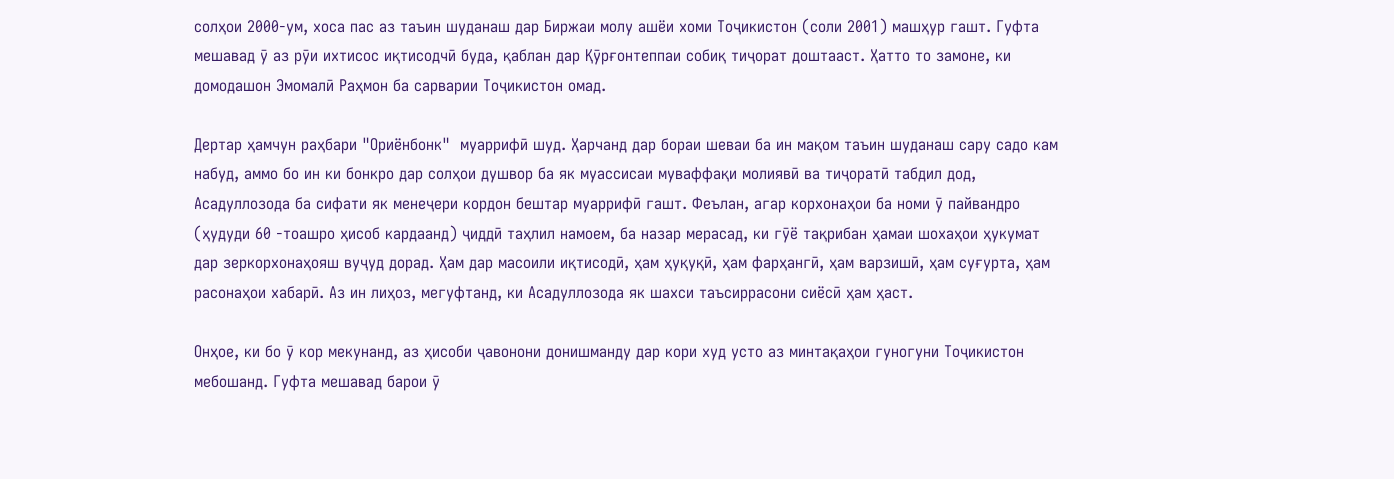солҳои 2000-ум, хоса пас аз таъин шуданаш дар Биржаи молу ашёи хоми Тоҷикистон (соли 2001) машҳур гашт. Гуфта мешавад ӯ аз рӯи ихтисос иқтисодчӣ буда, қаблан дар Қӯрғонтеппаи собиқ тиҷорат доштааст. Ҳатто то замоне, ки домодашон Эмомалӣ Раҳмон ба сарварии Тоҷикистон омад.

Дертар ҳамчун раҳбари "Ориёнбонк"  муаррифӣ шуд. Ҳарчанд дар бораи шеваи ба ин мақом таъин шуданаш сару садо кам набуд, аммо бо ин ки бонкро дар солҳои душвор ба як муассисаи муваффақи молиявӣ ва тиҷоратӣ табдил дод, Асадуллозода ба сифати як менеҷери кордон бештар муаррифӣ гашт. Феълан, агар корхонаҳои ба номи ӯ пайвандро (ҳудуди 60 -тоашро ҳисоб кардаанд) ҷиддӣ таҳлил намоем, ба назар мерасад, ки гӯё тақрибан ҳамаи шохаҳои ҳукумат дар зеркорхонаҳояш вуҷуд дорад. Ҳам дар масоили иқтисодӣ, ҳам ҳуқуқӣ, ҳам фарҳангӣ, ҳам варзишӣ, ҳам суғурта, ҳам расонаҳои хабарӣ. Аз ин лиҳоз, мегуфтанд, ки Асадуллозода як шахси таъсиррасони сиёсӣ ҳам ҳаст.

Онҳое, ки бо ӯ кор мекунанд, аз ҳисоби ҷавонони донишманду дар кори худ усто аз минтақаҳои гуногуни Тоҷикистон мебошанд. Гуфта мешавад барои ӯ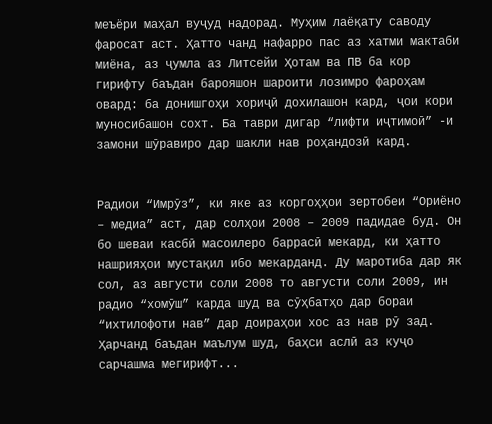меъёри маҳал вуҷуд надорад. Муҳим лаёқату саводу фаросат аст. Ҳатто чанд нафарро пас аз хатми мактаби миёна, аз ҷумла аз Литсейи Ҳотам ва ПВ ба кор гирифту баъдан барояшон шароити лозимро фароҳам овард: ба донишгоҳи хориҷӣ дохилашон кард, ҷои кори муносибашон сохт. Ба таври дигар “лифти иҷтимоӣ” -и замони шӯравиро дар шакли нав роҳандозӣ кард.


Радиои “Имрӯз”, ки яке аз коргоҳҳои зертобеи “Ориёно – медиа” аст, дар солҳои 2008 – 2009 падидае буд. Он бо шеваи касбӣ масоилеро баррасӣ мекард, ки ҳатто нашрияҳои мустақил ибо мекарданд. Ду маротиба дар як сол, аз августи соли 2008 то августи соли 2009, ин радио “хомӯш” карда шуд ва сӯҳбатҳо дар бораи “ихтилофоти нав” дар доираҳои хос аз нав рӯ зад. Ҳарчанд баъдан маълум шуд, баҳси аслӣ аз куҷо сарчашма мегирифт...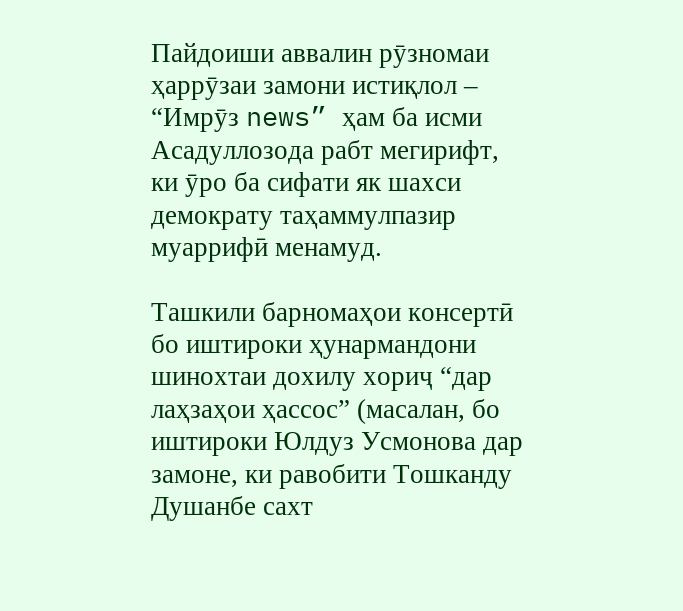Пайдоиши аввалин рӯзномаи ҳаррӯзаи замони истиқлол – “Имрӯз news” ҳам ба исми Асадуллозода рабт мегирифт, ки ӯро ба сифати як шахси демократу таҳаммулпазир муаррифӣ менамуд.

Ташкили барномаҳои консертӣ бо иштироки ҳунармандони шинохтаи дохилу хориҷ “дар лаҳзаҳои ҳассос” (масалан, бо иштироки Юлдуз Усмонова дар замоне, ки равобити Тошканду Душанбе сахт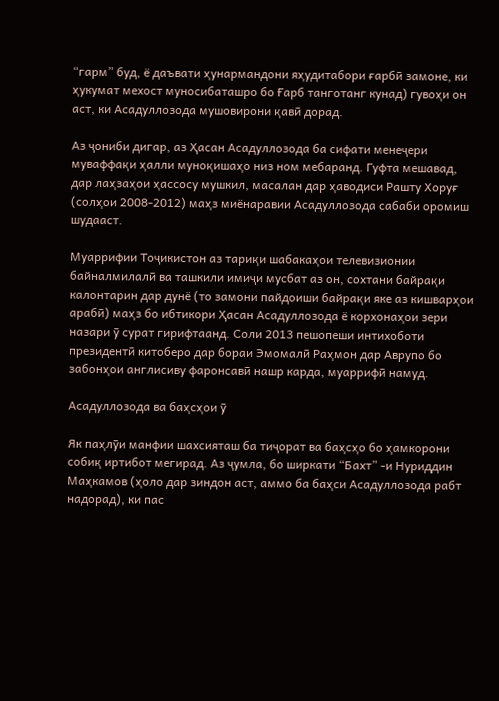“гарм” буд, ё даъвати ҳунармандони яҳудитабори ғарбӣ замоне, ки ҳукумат мехост муносибаташро бо Ғарб танготанг кунад) гувоҳи он аст, ки Асадуллозода мушовирони қавӣ дорад.

Аз ҷониби дигар, аз Ҳасан Асадуллозода ба сифати менеҷери муваффақи ҳалли муноқишаҳо низ ном мебаранд. Гуфта мешавад, дар лаҳзаҳои ҳассосу мушкил, масалан дар ҳаводиси Рашту Хоруғ (солҳои 2008-2012) маҳз миёнаравии Асадуллозода сабаби оромиш шудааст.

Муаррифии Тоҷикистон аз тариқи шабакаҳои телевизионии байналмилалӣ ва ташкили имиҷи мусбат аз он, сохтани байрақи калонтарин дар дунё (то замони пайдоиши байрақи яке аз кишварҳои арабӣ) маҳз бо ибтикори Ҳасан Асадуллозода ё корхонаҳои зери назари ӯ сурат гирифтаанд. Соли 2013 пешопеши интихоботи президентӣ китоберо дар бораи Эмомалӣ Раҳмон дар Аврупо бо забонҳои англисиву фаронсавӣ нашр карда, муаррифӣ намуд.

Асадуллозода ва баҳсҳои ӯ

Як паҳлӯи манфии шахсияташ ба тиҷорат ва баҳсҳо бо ҳамкорони собиқ иртибот мегирад. Аз ҷумла, бо ширкати “Бахт” -и Нуриддин Маҳкамов (ҳоло дар зиндон аст, аммо ба баҳси Асадуллозода рабт надорад), ки пас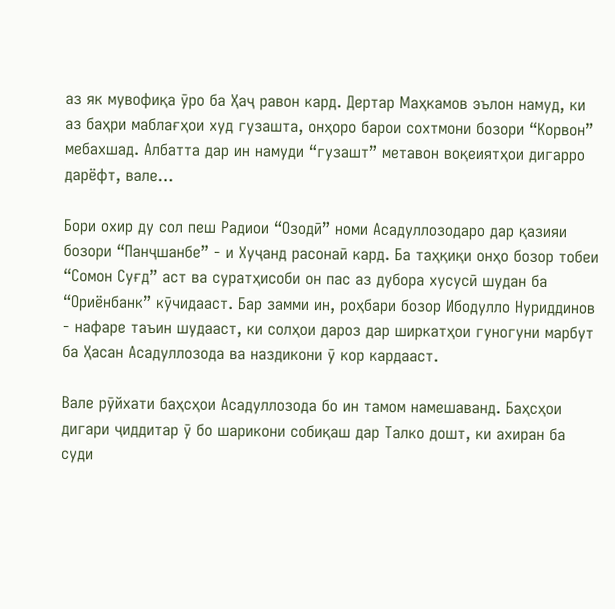аз як мувофиқа ӯро ба Ҳаҷ равон кард. Дертар Маҳкамов эълон намуд, ки аз баҳри маблағҳои худ гузашта, онҳоро барои сохтмони бозори “Корвон” мебахшад. Албатта дар ин намуди “гузашт” метавон воқеиятҳои дигарро дарёфт, вале…

Бори охир ду сол пеш Радиои “Озодӣ” номи Асадуллозодаро дар қазияи бозори “Панҷшанбе” - и Хуҷанд расонаӣ кард. Ба таҳқиқи онҳо бозор тобеи “Сомон Суғд” аст ва суратҳисоби он пас аз дубора хусусӣ шудан ба “Ориёнбанк” кӯчидааст. Бар замми ин, роҳбари бозор Ибодулло Нуриддинов - нафаре таъин шудааст, ки солҳои дароз дар ширкатҳои гуногуни марбут ба Ҳасан Асадуллозода ва наздикони ӯ кор кардааст.

Вале рӯйхати баҳсҳои Асадуллозода бо ин тамом намешаванд. Баҳсҳои дигари ҷиддитар ӯ бо шарикони собиқаш дар Талко дошт, ки ахиран ба суди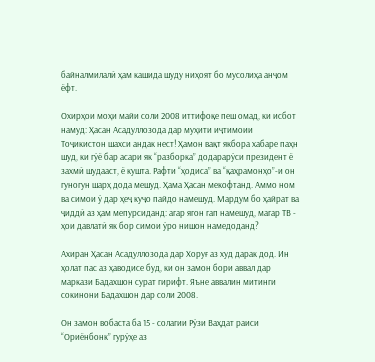байналмилалӣ ҳам кашида шуду ниҳоят бо мусолиҳа анҷом ёфт.

Охирҳои моҳи майи соли 2008 иттифоқе пеш омад, ки исбот намуд: Ҳасан Асадуллозода дар муҳити иҷтимоии Тоҷикистон шахси андак нест! Ҳамон вақт якбора хабаре паҳн шуд, ки гӯё бар асари як “разборка” додарарӯси президент ё захмӣ шудааст, ё кушта. Рафти “ҳодиса” ва “қаҳрамонҳо”-и он гуногун шарҳ дода мешуд. Ҳама Ҳасан мекофтанд. Аммо ном ва симои ӯ дар ҳеҷ куҷо пайдо намешуд. Мардум бо ҳайрат ва ҷиддӣ аз ҳам мепурсиданд: агар ягон гап намешуд, магар ТВ - ҳои давлатӣ як бор симои ӯро нишон намедоданд?

Ахиран Ҳасан Асадуллозода дар Хоруғ аз худ дарак дод. Ин ҳолат пас аз ҳаводисе буд, ки он замон бори аввал дар маркази Бадахшон сурат гирифт. Яъне аввалин митинги сокинони Бадахшон дар соли 2008.

Он замон вобаста ба 15 - солагии Рӯзи Ваҳдат раиси “Ориёнбонк” гурӯҳе аз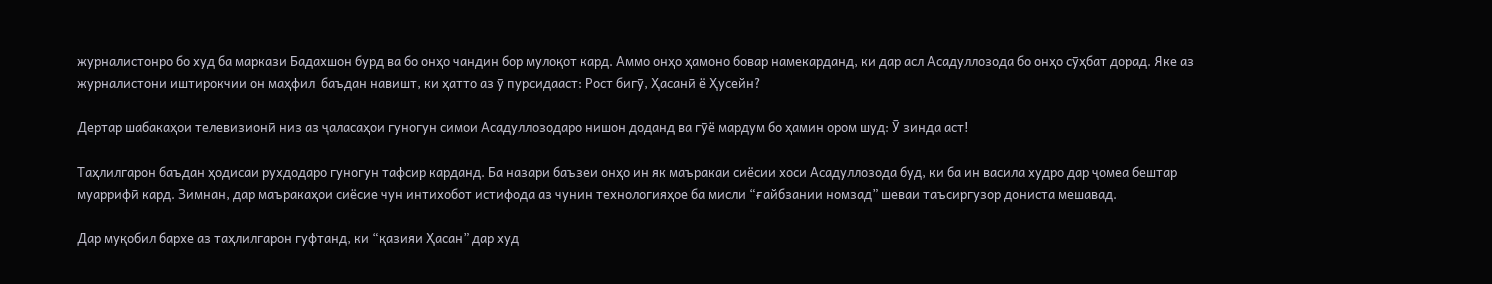журналистонро бо худ ба маркази Бадахшон бурд ва бо онҳо чандин бор мулоқот кард. Аммо онҳо ҳамоно бовар намекарданд, ки дар асл Асадуллозода бо онҳо сӯҳбат дорад. Яке аз журналистони иштирокчии он маҳфил  баъдан навишт, ки ҳатто аз ӯ пурсидааст: Рост бигӯ, Ҳасанӣ ё Ҳусейн?

Дертар шабакаҳои телевизионӣ низ аз ҷаласаҳои гуногун симои Асадуллозодаро нишон доданд ва гӯё мардум бо ҳамин ором шуд: Ӯ зинда аст!

Таҳлилгарон баъдан ҳодисаи рухдодаро гуногун тафсир карданд. Ба назари баъзеи онҳо ин як маъракаи сиёсии хоси Асадуллозода буд, ки ба ин васила худро дар ҷомеа бештар муаррифӣ кард. Зимнан, дар маъракаҳои сиёсие чун интихобот истифода аз чунин технологияҳое ба мисли “ғайбзании номзад” шеваи таъсиргузор дониста мешавад.

Дар муқобил бархе аз таҳлилгарон гуфтанд, ки “қазияи Ҳасан” дар худ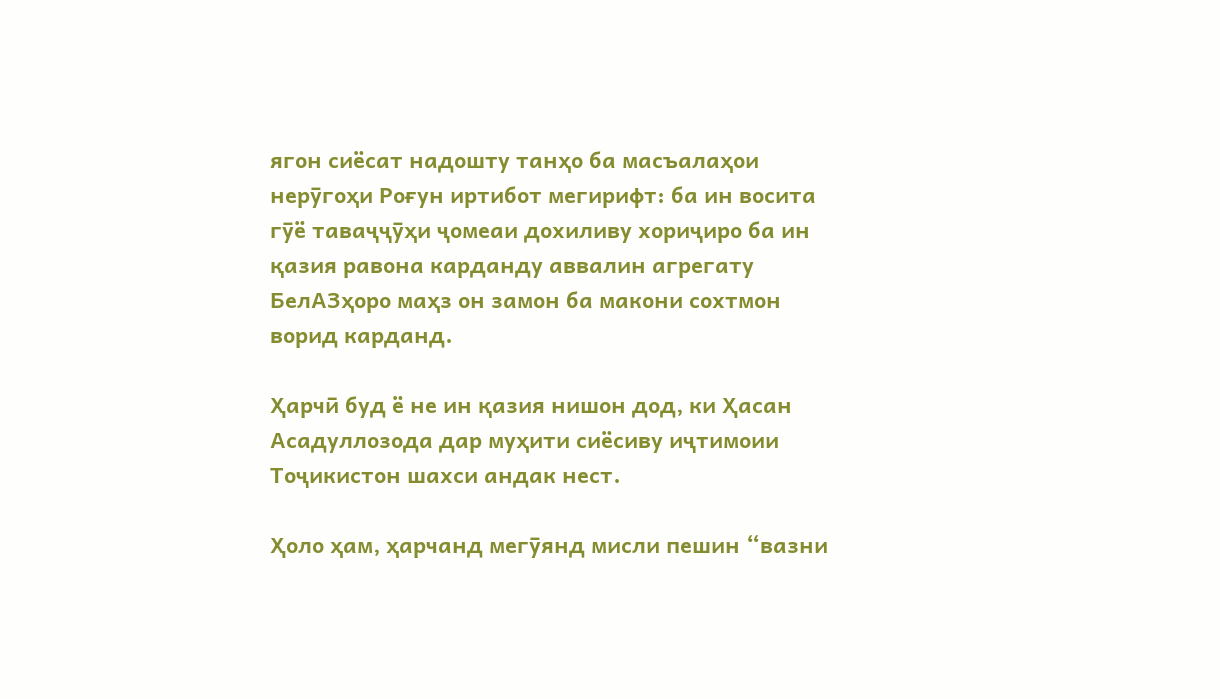ягон сиёсат надошту танҳо ба масъалаҳои нерӯгоҳи Роғун иртибот мегирифт: ба ин восита гӯё таваҷҷӯҳи ҷомеаи дохиливу хориҷиро ба ин қазия равона карданду аввалин агрегату БелАЗҳоро маҳз он замон ба макони сохтмон ворид карданд.

Ҳарчӣ буд ё не ин қазия нишон дод, ки Ҳасан Асадуллозода дар муҳити сиёсиву иҷтимоии Тоҷикистон шахси андак нест.

Ҳоло ҳам, ҳарчанд мегӯянд мисли пешин “вазни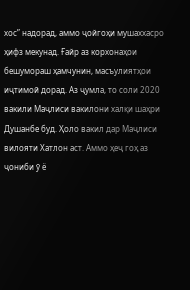хос” надорад, аммо ҷойгоҳи мушаххасро ҳифз мекунад. Ғайр аз корхонаҳои бешумораш ҳамчунин, масъулиятҳои иҷтимоӣ дорад. Аз ҷумла, то соли 2020 вакили Маҷлиси вакилони халқи шаҳри Душанбе буд. Ҳоло вакил дар Маҷлиси вилояти Хатлон аст. Аммо ҳеҷ гоҳ аз ҷониби ӯ ё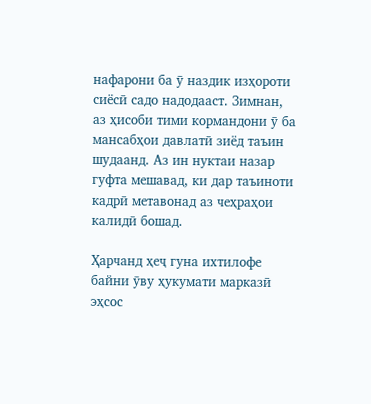нафарони ба ӯ наздик изҳороти сиёсӣ садо надодааст. Зимнан, аз ҳисоби тими кормандони ӯ ба мансабҳои давлатӣ зиёд таъин шудаанд. Аз ин нуктаи назар гуфта мешавад, ки дар таъиноти кадрӣ метавонад аз чеҳраҳои калидӣ бошад.

Ҳарчанд ҳеҷ гуна ихтилофе байни ӯву ҳукумати марказӣ эҳсос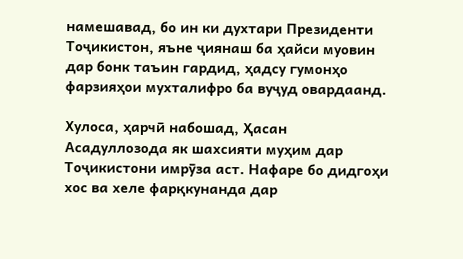намешавад, бо ин ки духтари Президенти Тоҷикистон, яъне ҷиянаш ба ҳайси муовин дар бонк таъин гардид, ҳадсу гумонҳо фарзияҳои мухталифро ба вуҷуд овардаанд.

Хулоса, ҳарчӣ набошад, Ҳасан Асадуллозода як шахсияти муҳим дар Тоҷикистони имрӯза аст. Нафаре бо дидгоҳи хос ва хеле фарқкунанда дар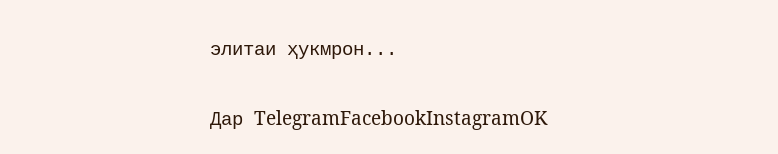элитаи ҳукмрон...

Дар TelegramFacebookInstagramOK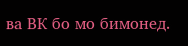ва ВК бо мо бимонед.